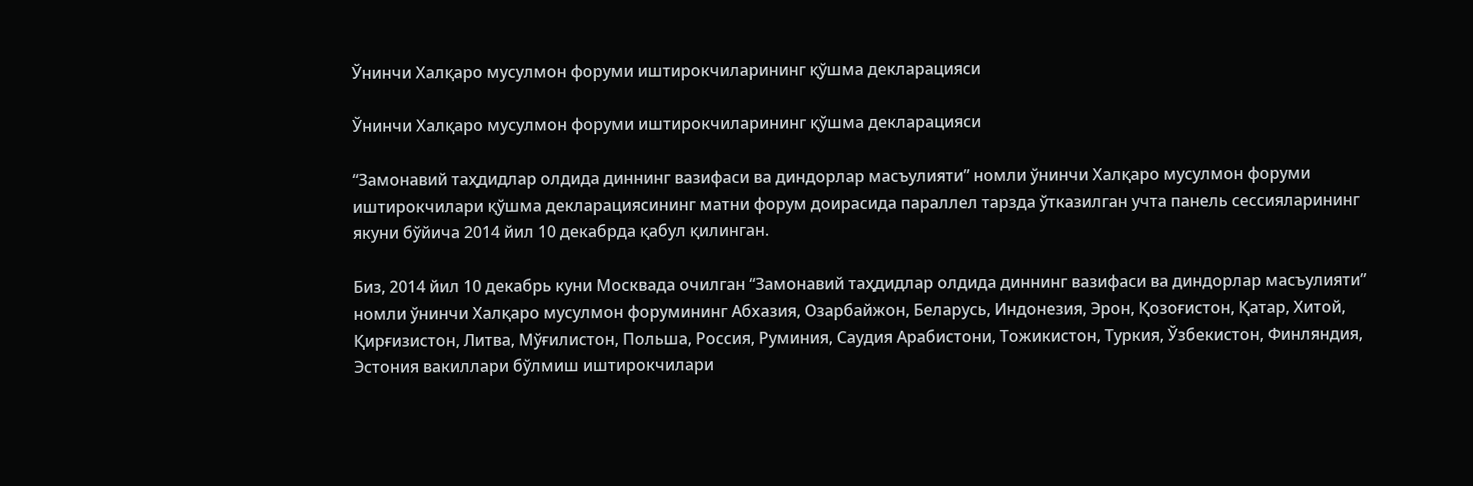Ўнинчи Халқаро мусулмон форуми иштирокчиларининг қўшма декларацияси

Ўнинчи Халқаро мусулмон форуми иштирокчиларининг қўшма декларацияси

“Замонавий таҳдидлар олдида диннинг вазифаси ва диндорлар масъулияти” номли ўнинчи Халқаро мусулмон форуми иштирокчилари қўшма декларациясининг матни форум доирасида параллел тарзда ўтказилган учта панель сессияларининг якуни бўйича 2014 йил 10 декабрда қабул қилинган.

Биз, 2014 йил 10 декабрь куни Москвада очилган “Замонавий таҳдидлар олдида диннинг вазифаси ва диндорлар масъулияти” номли ўнинчи Халқаро мусулмон форумининг Абхазия, Озарбайжон, Беларусь, Индонезия, Эрон, Қозоғистон, Қатар, Хитой, Қирғизистон, Литва, Мўғилистон, Польша, Россия, Руминия, Саудия Арабистони, Тожикистон, Туркия, Ўзбекистон, Финляндия, Эстония вакиллари бўлмиш иштирокчилари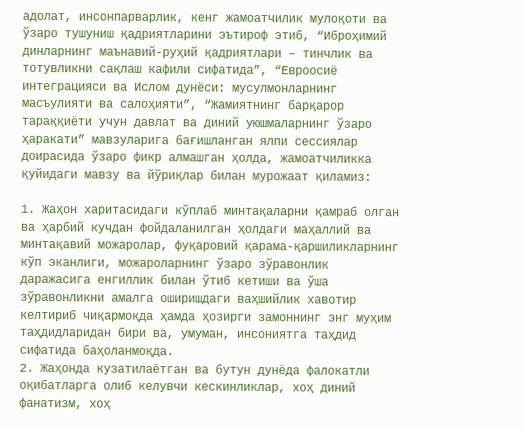адолат, инсонпарварлик, кенг жамоатчилик мулоқоти ва ўзаро тушуниш қадриятларини эътироф этиб, “Иброҳимий динларнинг маънавий-руҳий қадриятлари – тинчлик ва тотувликни сақлаш кафили сифатида”, “Евроосиё интеграцияси ва Ислом дунёси: мусулмонларнинг масъулияти ва салоҳияти”, “Жамиятнинг барқарор тараққиёти учун давлат ва диний уюшмаларнинг ўзаро ҳаракати” мавзуларига бағишланган ялпи сессиялар доирасида ўзаро фикр алмашган ҳолда, жамоатчиликка қуйидаги мавзу ва йўриқлар билан мурожаат қиламиз:

1. Жаҳон харитасидаги кўплаб минтақаларни қамраб олган ва ҳарбий кучдан фойдаланилган ҳолдаги маҳаллий ва минтақавий можаролар, фуқаровий қарама-қаршиликларнинг кўп эканлиги, можароларнинг ўзаро зўравонлик даражасига енгиллик билан ўтиб кетиши ва ўша зўравонликни амалга оширишдаги ваҳшийлик хавотир келтириб чиқармоқда ҳамда ҳозирги замоннинг энг муҳим таҳдидларидан бири ва, умуман, инсониятга таҳдид сифатида баҳоланмоқда.
2. Жаҳонда кузатилаётган ва бутун дунёда фалокатли оқибатларга олиб келувчи кескинликлар, хоҳ диний фанатизм, хоҳ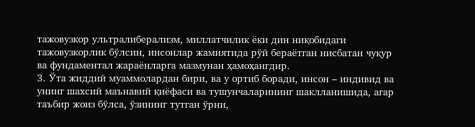тажовузкор ультралиберализм, миллатчилик ёки дин ниқобидаги тажовузкорлик бўлсин, инсонлар жамиятида рўй бераётган нисбатан чуқур ва фундаментал жараёнларга мазмунан ҳамоҳангдир.
3. Ўта жиддий муаммолардан бири, ва у ортиб боради, инсон – индивид ва унинг шахсий маънавий қиёфаси ва тушунчаларининг шаклланишида, агар таъбир жоиз бўлса, ўзининг тутган ўрни,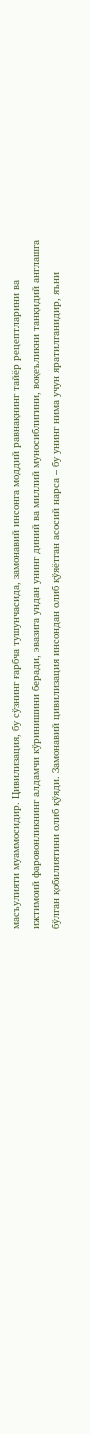масъулияти муаммосидир. Цивилизация, бу сўзнинг ғарбча тушунчасида, замонавий инсонга моддий равнақнинг тайёр рецептларини ва ижтимоий фаровонликнинг алдамчи кўринишини беради, эвазига ундан унинг диний ва миллий муносиблигини, воқеъликни танқидий англашга бўлган қобилиятини олиб қўяди. Замонавий цивилизация инсондан олиб қўяётган асосий нарса – бу унинг нима учун яратилганидир, яъни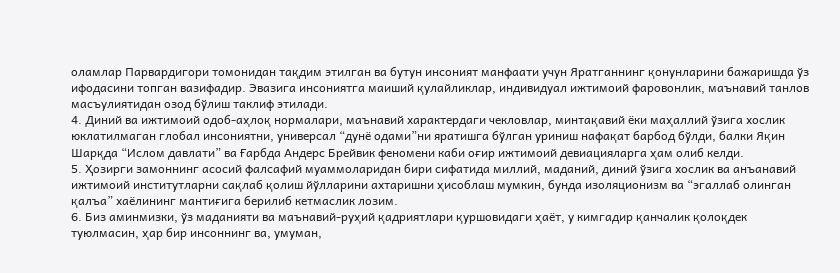оламлар Парвардигори томонидан тақдим этилган ва бутун инсоният манфаати учун Яратганнинг қонунларини бажаришда ўз ифодасини топган вазифадир. Эвазига инсониятга маиший қулайликлар, индивидуал ижтимоий фаровонлик, маънавий танлов масъулиятидан озод бўлиш таклиф этилади.
4. Диний ва ижтимоий одоб-аҳлоқ нормалари, маънавий характердаги чекловлар, минтақавий ёки маҳаллий ўзига хослик юклатилмаган глобал инсониятни, универсал “дунё одами”ни яратишга бўлган уриниш нафақат барбод бўлди, балки Яқин Шарқда “Ислом давлати” ва Ғарбда Андерс Брейвик феномени каби оғир ижтимоий девиацияларга ҳам олиб келди.
5. Ҳозирги замоннинг асосий фалсафий муаммоларидан бири сифатида миллий, маданий, диний ўзига хослик ва анъанавий ижтимоий институтларни сақлаб қолиш йўлларини ахтаришни ҳисоблаш мумкин, бунда изоляционизм ва “эгаллаб олинган қалъа” хаёлининг мантиғига берилиб кетмаслик лозим.
6. Биз аминмизки, ўз маданияти ва маънавий-руҳий қадриятлари қуршовидаги ҳаёт, у кимгадир қанчалик қолоқдек туюлмасин, ҳар бир инсоннинг ва, умуман,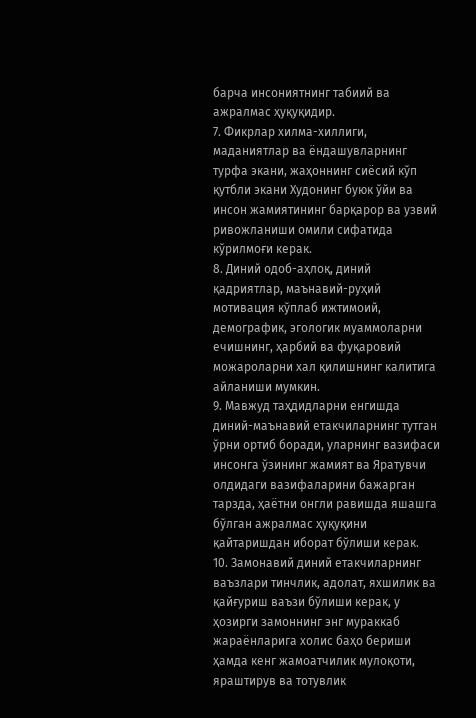барча инсониятнинг табиий ва ажралмас ҳуқуқидир.
7. Фикрлар хилма-хиллиги, маданиятлар ва ёндашувларнинг турфа экани, жаҳоннинг сиёсий кўп қутбли экани Худонинг буюк ўйи ва инсон жамиятининг барқарор ва узвий ривожланиши омили сифатида кўрилмоғи керак.
8. Диний одоб-аҳлоқ, диний қадриятлар, маънавий-руҳий мотивация кўплаб ижтимоий, демографик, эгологик муаммоларни ечишнинг, ҳарбий ва фуқаровий можароларни хал қилишнинг калитига айланиши мумкин.
9. Мавжуд таҳдидларни енгишда диний-маънавий етакчиларнинг тутган ўрни ортиб боради, уларнинг вазифаси инсонга ўзининг жамият ва Яратувчи олдидаги вазифаларини бажарган тарзда, ҳаётни онгли равишда яшашга бўлган ажралмас ҳуқуқини қайтаришдан иборат бўлиши керак.
10. Замонавий диний етакчиларнинг ваъзлари тинчлик, адолат, яхшилик ва қайғуриш ваъзи бўлиши керак, у ҳозирги замоннинг энг мураккаб жараёнларига холис баҳо бериши ҳамда кенг жамоатчилик мулоқоти, яраштирув ва тотувлик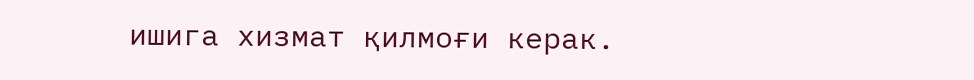ишига хизмат қилмоғи керак.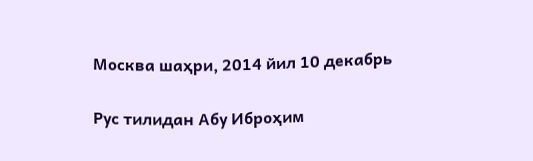Москва шаҳри, 2014 йил 10 декабрь

Рус тилидан Абу Иброҳим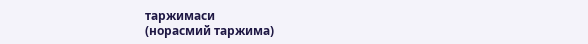таржимаси
(норасмий таржима)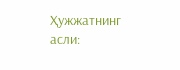Ҳужжатнинг асли: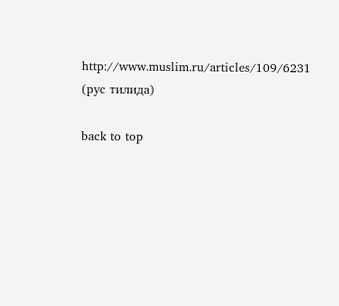http://www.muslim.ru/articles/109/6231 (рус тилида)

back to top